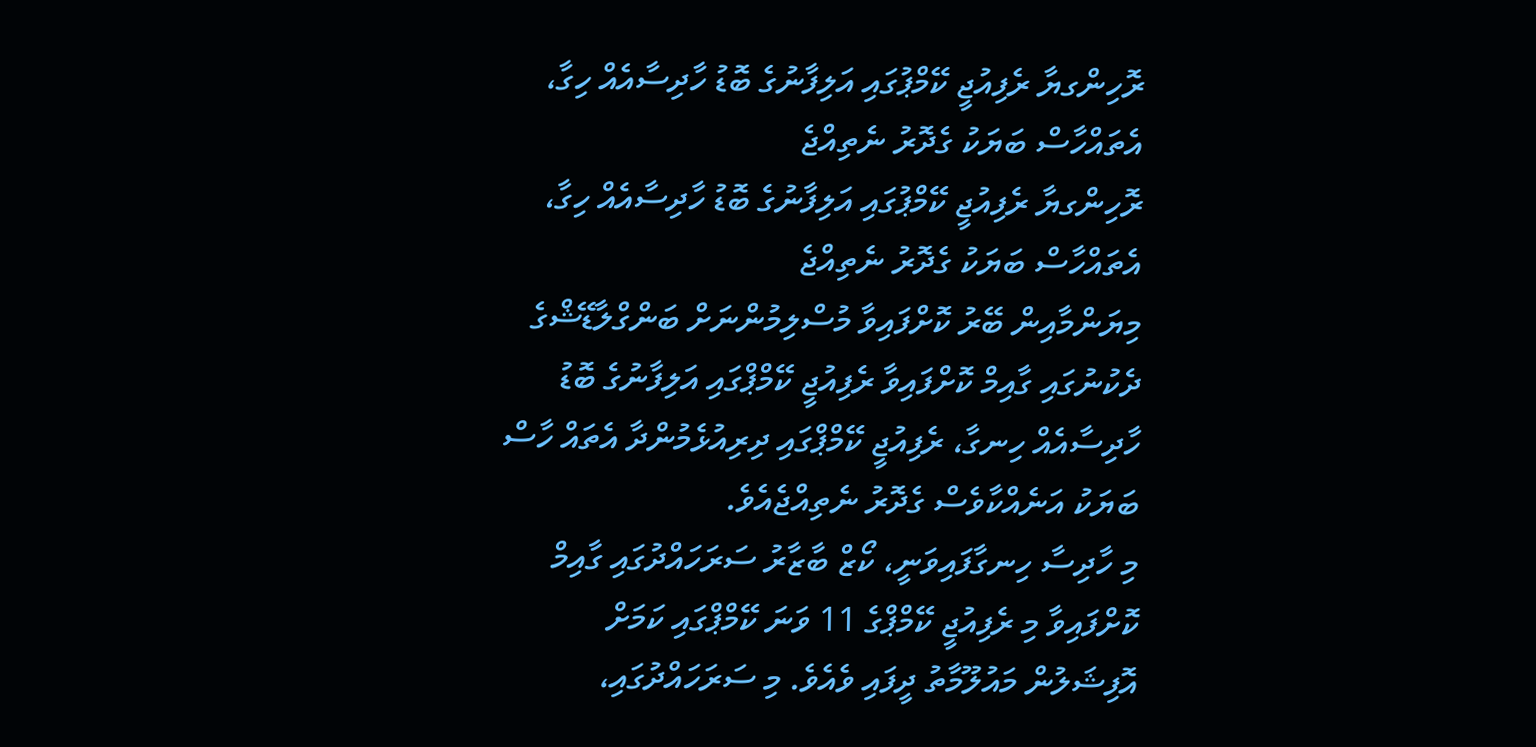ރޮހިންގޔާ ރެފިއުޖީ ކޭމްޕުގައި އަލިފާނުގެ ބޮޑު ހާދިސާއެއް ހިގާ، އެތައްހާސް ބަޔަކު ގެދޮރު ނެތިއްޖެ
ރޮހިންގޔާ ރެފިއުޖީ ކޭމްޕުގައި އަލިފާނުގެ ބޮޑު ހާދިސާއެއް ހިގާ، އެތައްހާސް ބަޔަކު ގެދޮރު ނެތިއްޖެ
މިޔަންމާއިން ބޭރު ކޮށްފައިވާ މުސްލިމުންނަށް ބަންގްލާޑޭޝްގެ ދެކުނުގައި ގާއިމް ކޮށްފައިވާ ރެފިއުޖީ ކޭމްޕްގައި އަލިފާނުގެ ބޮޑު ހާދިސާއެއް ހިނގާ، ރެފިއުޖީ ކޭމްޕްގައި ދިރިއުޅެމުންދާ އެތައް ހާސް ބަޔަކު އަނެއްކާވެސް ގެދޮރު ނެތިއްޖެއެވެ.
މި ހާދިސާ ހިނގާފައިވަނީ، ކޯޒް ބާޒާރު ސަރަހައްދުގައި ގާއިމް ކޮށްފައިވާ މި ރެފިއުޖީ ކޭމްޕްގެ 11 ވަނަ ކޭމްޕްގައި ކަމަށް އޮފިޝަލުން މައުލޫމާތު ދީފައި ވެއެވެ. މި ސަރަހައްދުގައި،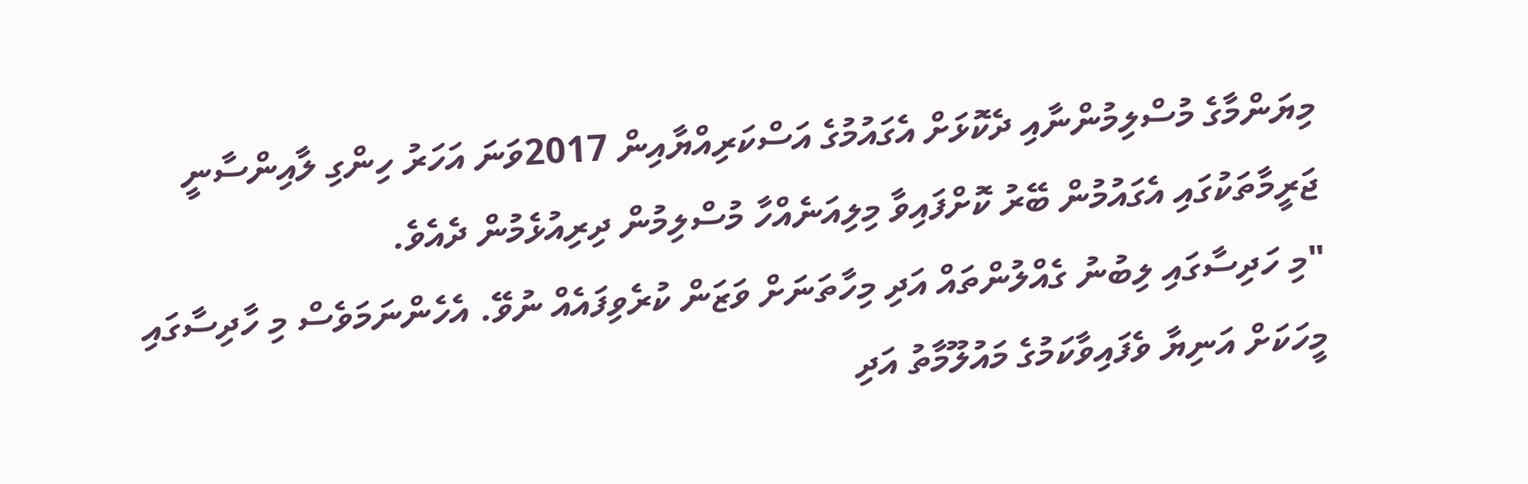މިޔަންމާގެ މުސްލިމުންނާއި ދެކޮޅަށް އެގައުމުގެ އަސްކަރިއްޔާއިން 2017ވަނަ އަހަރު ހިންގި ލާއިންސާނީ ޖަރީމާތަކުގައި އެގައުމުން ބޭރު ކޮށްފައިވާ މިލިއަނެއްހާ މުސްލިމުން ދިރިއުޅެމުން ދެއެވެ.
"މި ހަދިސާގައި ލިބުނު ގެއްލުންތައް އަދި މިހާތަނަށް ވަޒަން ކުރެވިފައެއް ނުވޭ. އެހެންނަމަވެސް މި ހާދިސާގައި މީހަކަށް އަނިޔާ ވެފައިވާކަމުގެ މައުލޫމާތު އަދި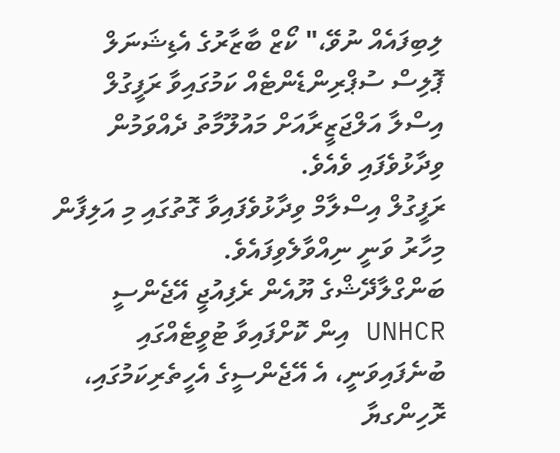ލިބިފައެއް ނުވޭ،" ކޯޒް ބާޒާރުގެ އެޑިޝަނަލް ޕޮލިސް ސުޕްރިންޑެންޓެއް ކަމުގައިވާ ރަފީގުލް އިސްލާ އަލްޖަޒީރާއަށް މައުލޫމާތު ދެއްވަމުން ވިދާޅުވެފައި ވެއެވެ.
ރަފީގުލް އިސްލާމް ވިދާޅުވެފައިވާ ގޮތުގައި މި އަލިފާން މިހާރު ވަނީ ނިއްވާލެވިފައެވެ.
ބަންގްލާދޭޝްގެ ޔޫއެން ރެފިއުޖީ އޭޖެންސީ UNHCR އިން ކޮށްފައިވާ ޓުވީޓެއްގައި ބުނެފައިވަނީ، އެ އޭޖެންސީގެ އެހީތެރިކަމުގައި، ރޮހިންގޔާ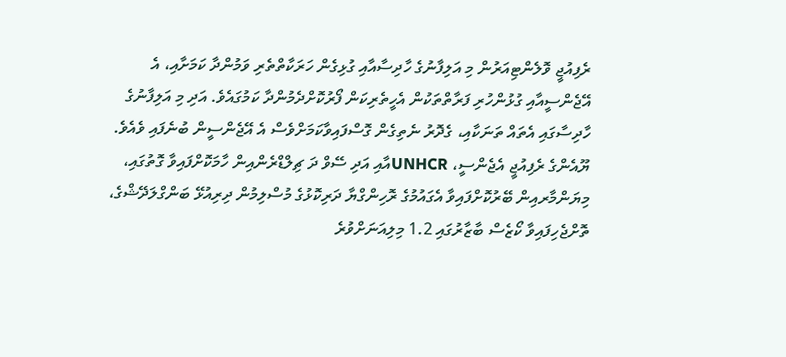ރެފިއުޖީ ވޮލެންޓިއަރުން މި އަލިފާނުގެ ހާދިސާއާއި ގުޅިގެން ހަރަކާތްތެރި ވަމުންދާ ކަމަށާއި، އެ އޭޖެންސީއާއި ގުޅުންހުރި ފަރާތްތަކުން އެހީތެރިކަން ފޯރުކޮށްދެމުންދާ ކަމުގައެވެ. އަދި މި އަލިފާނުގެ ހާދިސާގައި އެތައް ތަނަކާއި، ގެދޮރު ނެތިގެން ގޮސްފައިވާކަމަށްވެސް އެ އޭޖެންސީން ބުނެފައި ވެއެވެ.
ޔޫއެންގެ ރެފިއުޖީ އެޖެންސީ، UNHCRއާއި އަދި ސޭވް ދަ ޗިލްޑްރެންއިން ހާމަކޮށްފައިވާ ގޮތުގައި، މިޔަންމާރއިން ބޭރުކޮށްފައިވާ އެގައުމުގެ ރޮހިންގްޔާ ދަރިކޮޅުގެ މުސްލިމުން ދިރިއުޅޭ ބަންގްލަދޭޝްގެ، ތޮށްޖެހިފައިވާ ކޯޒެސް ބާޒާރުގައި 1.2 މިލިއަނަށްވުރެ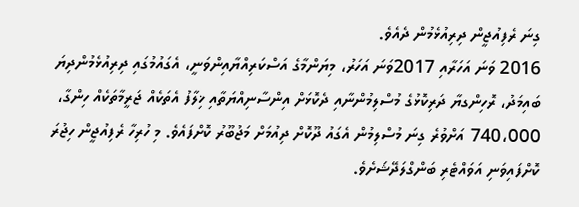ގިނަ ރެފިއުޖީން ދިރިއުޅެމުން ދެއެވެ.
2016 ވަނަ އަހަރާއި 2017ވަނަ އަހަރު، މިޔަންމާގެ އަސްކަރިއްޔާއިންވަނީ، އެގައުމުގައި ދިރިއުޅެމުންދިޔަ ބައިމަދު، ރޮހިންގޔާ ދަރިކޮޅުގެ މުސްލިމުންނާއި ދެކޮޅަށް އިންސާނިއްޔަތާއި ޚިލާފު އެތަކެއް ޖަރީމާތަކެއް ހިންގާ، 740،000 އަށްވުރެ ގިނަ މުސްލިމުން އެގައު ދޫކޮށް ދިއުމަށް މަޖުބޫރު ކޮށްފައެވެ. މި ހުރިހާ ރެފިއުޖީން ހިޖުރަ ކޮށްފައިވަނި އަވައްޓެރި ބަންގްލަދޭޝަށެވެ.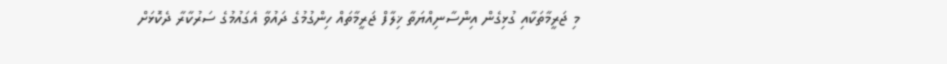މި ޖަރީމާތަކާއި ގުޅިގެން އިންސާނިއްޔަތާ ޚިލާފް ޖަރީމާތައް ހިންގުމުގެ ދައުވާ އެގައުމުގެ ސަރުކާރާ ދެކޮޅަށް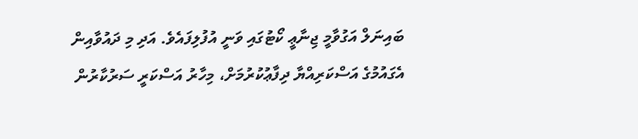ބައިނަލް އަގުވާމީ ޖިނާޢީ ކޯޓުގައި ވަނީ އުފުލިފައެވެ. އަދި މި ދައުވާއިން އެގައުމުގެ އަސްކަރިއްޔާ ދިފާޢުކުރުމަށް، މިހާރު އަސްކަރީ ސަރުކާރުން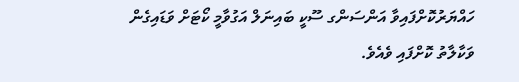ހައްޔަރުކޮށްފައިވާ އަންސަންގ ސޫކީ ބައިނަލް އަގުވާމީ ކޯޓަށް ވަޑައިގެން ވަކާލާތު ކޮށްފައި ވެއެވެ.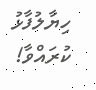ހިޔާލުފާޅު ކުރައްވާ!